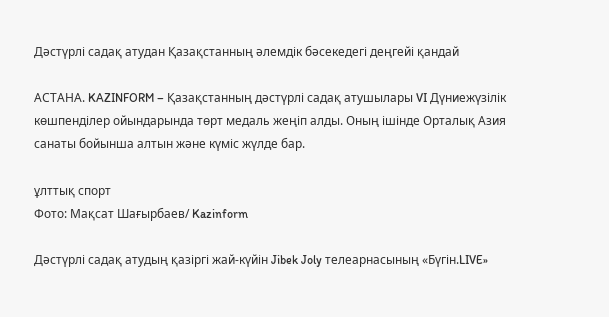Дәстүрлі садақ атудан Қазақстанның әлемдік бәсекедегі деңгейі қандай

АСТАНА. KAZINFORM – Қазақстанның дәстүрлі садақ атушылары VI Дүниежүзілік көшпенділер ойындарында төрт медаль жеңіп алды. Оның ішінде Орталық Азия санаты бойынша алтын және күміс жүлде бар.

ұлттық спорт
Фото: Мақсат Шағырбаев/ Kazinform

Дәстүрлі садақ атудың қазіргі жай-күйін Jibek Joly телеарнасының «Бүгін.LIVE»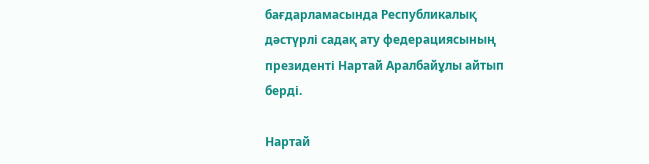бағдарламасында Республикалық дәстүрлі садақ ату федерациясының президенті Нартай Аралбайұлы айтып берді.

Нартай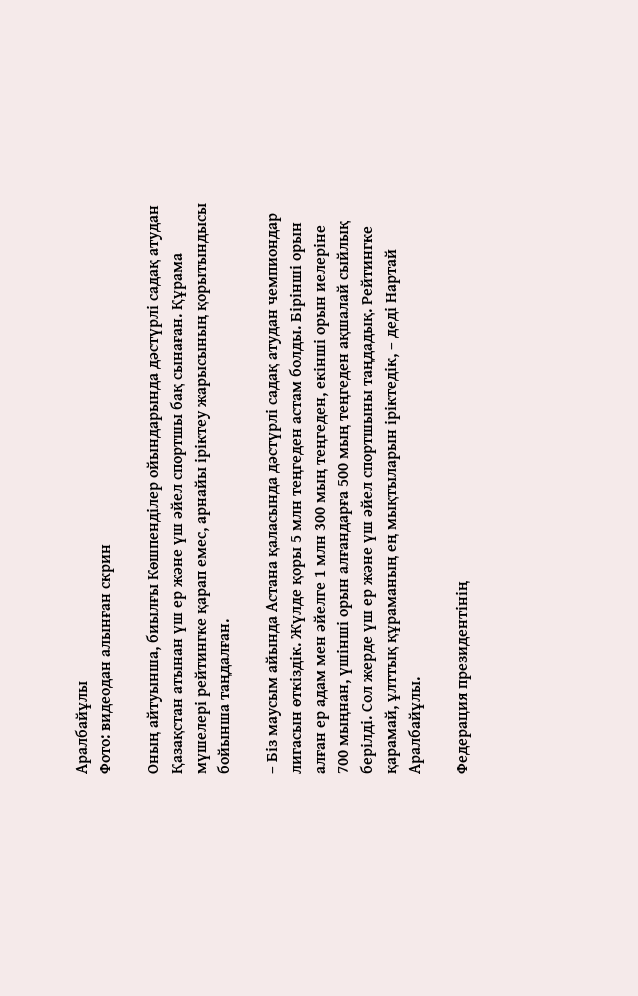Аралбайұлы
Фото: видеодан алынған скрин

Оның айтуынша, биылғы Көшпенділер ойындарында дәстүрлі садақ атудан Қазақстан атынан үш ер және үш әйел спортшы бақ сынаған. Құрама мүшелері рейтингке қарап емес, арнайы іріктеу жарысының қорытындысы бойынша таңдалған.

– Біз маусым айында Астана қаласында дәстүрлі садақ атудан чемпиондар лигасын өткіздік. Жүлде қоры 5 млн теңгеден астам болды. Бірінші орын алған ер адам мен әйелге 1 млн 300 мың теңгеден, екінші орын иелеріне 700 мыңнан, үшінші орын алғандарға 500 мың теңгеден ақшалай сыйлық берілді. Сол жерде үш ер және үш әйел спортшыны таңдадық. Рейтингке қарамай, ұлттық құраманың ең мықтыларын іріктедік, – деді Нартай Аралбайұлы.

Федерация президентінің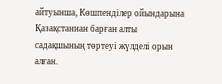айтуынша, Көшпенділер ойындарына Қазақстаннан барған алты садақшының төртеуі жүлделі орын алған.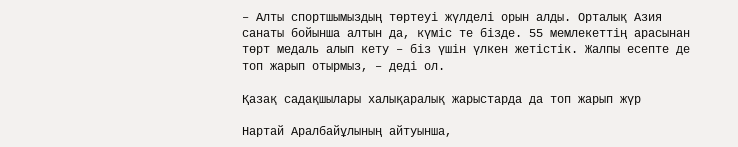– Алты спортшымыздың төртеуі жүлделі орын алды. Орталық Азия санаты бойынша алтын да, күміс те бізде. 55 мемлекеттің арасынан төрт медаль алып кету – біз үшін үлкен жетістік. Жалпы есепте де топ жарып отырмыз, – деді ол.

Қазақ садақшылары халықаралық жарыстарда да топ жарып жүр

Нартай Аралбайұлының айтуынша,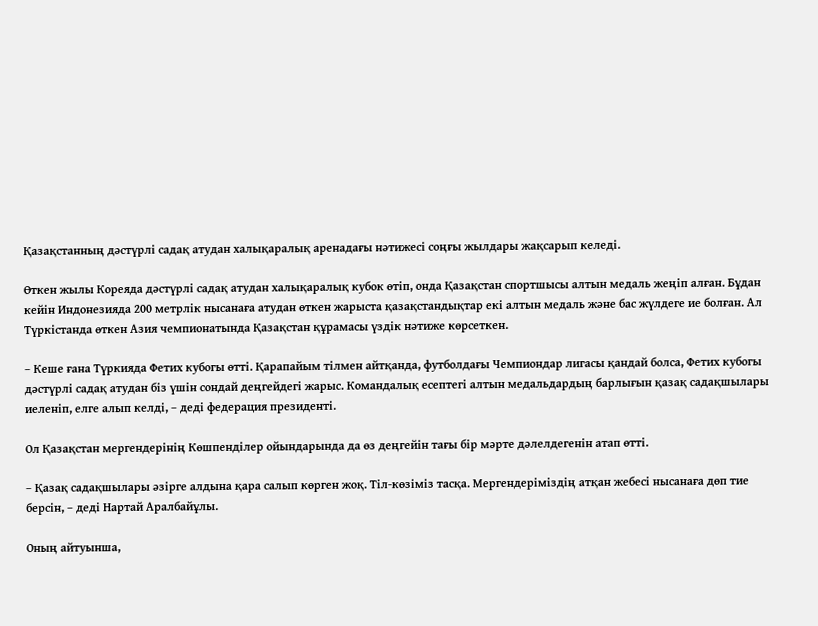Қазақстанның дәстүрлі садақ атудан халықаралық аренадағы нәтижесі соңғы жылдары жақсарып келеді.

Өткен жылы Кореяда дәстүрлі садақ атудан халықаралық кубок өтіп, онда Қазақстан спортшысы алтын медаль жеңіп алған. Бұдан кейін Индонезияда 200 метрлік нысанаға атудан өткен жарыста қазақстандықтар екі алтын медаль және бас жүлдеге ие болған. Ал Түркістанда өткен Азия чемпионатында Қазақстан құрамасы үздік нәтиже көрсеткен.

– Кеше ғана Түркияда Фетих кубогы өтті. Қарапайым тілмен айтқанда, футболдағы Чемпиондар лигасы қандай болса, Фетих кубогы дәстүрлі садақ атудан біз үшін сондай деңгейдегі жарыс. Командалық есептегі алтын медальдардың барлығын қазақ садақшылары иеленіп, елге алып келді, – деді федерация президенті.

Ол Қазақстан мергендерінің Көшпенділер ойындарында да өз деңгейін тағы бір мәрте дәлелдегенін атап өтті.

– Қазақ садақшылары әзірге алдына қара салып көрген жоқ. Тіл-көзіміз тасқа. Мергендеріміздің атқан жебесі нысанаға дөп тие берсін, – деді Нартай Аралбайұлы.

Оның айтуынша,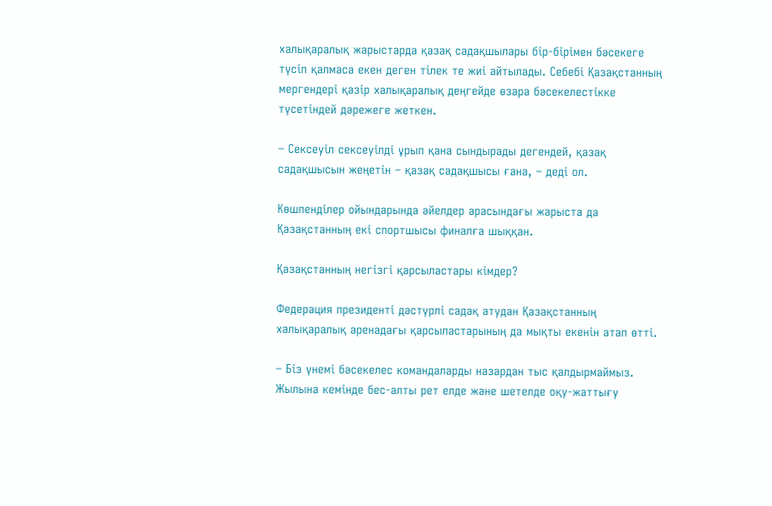халықаралық жарыстарда қазақ садақшылары бір-бірімен бәсекеге түсіп қалмаса екен деген тілек те жиі айтылады. Себебі Қазақстанның мергендері қазір халықаралық деңгейде өзара бәсекелестікке түсетіндей дәрежеге жеткен.

– Сексеуіл сексеуілді ұрып қана сындырады дегендей, қазақ садақшысын жеңетін – қазақ садақшысы ғана, – деді ол.

Көшпенділер ойындарында әйелдер арасындағы жарыста да Қазақстанның екі спортшысы финалға шыққан.

Қазақстанның негізгі қарсыластары кімдер?

Федерация президенті дәстүрлі садақ атудан Қазақстанның халықаралық аренадағы қарсыластарының да мықты екенін атап өтті.

– Біз үнемі бәсекелес командаларды назардан тыс қалдырмаймыз. Жылына кемінде бес-алты рет елде және шетелде оқу-жаттығу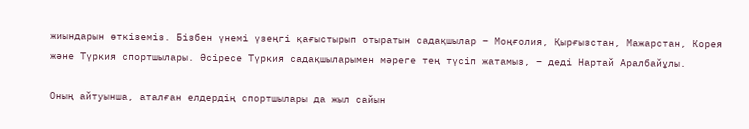жиындарын өткіземіз. Бізбен үнемі үзеңгі қағыстырып отыратын садақшылар – Моңғолия, Қырғызстан, Мажарстан, Корея және Түркия спортшылары. Әсіресе Түркия садақшыларымен мәреге тең түсіп жатамыз, – деді Нартай Аралбайұлы.

Оның айтуынша, аталған елдердің спортшылары да жыл сайын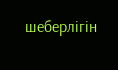шеберлігін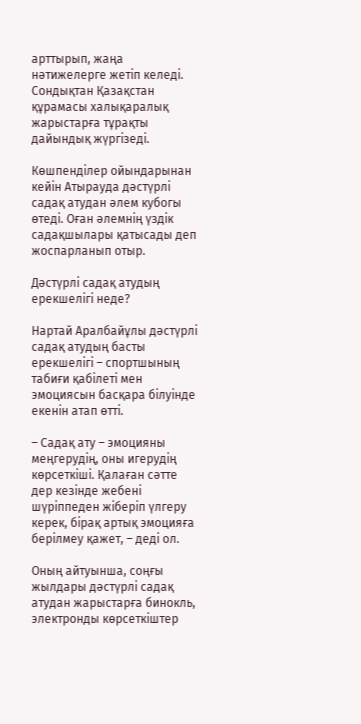арттырып, жаңа нәтижелерге жетіп келеді. Сондықтан Қазақстан құрамасы халықаралық жарыстарға тұрақты дайындық жүргізеді.

Көшпенділер ойындарынан кейін Атырауда дәстүрлі садақ атудан әлем кубогы өтеді. Оған әлемнің үздік садақшылары қатысады деп жоспарланып отыр.

Дәстүрлі садақ атудың ерекшелігі неде?

Нартай Аралбайұлы дәстүрлі садақ атудың басты ерекшелігі – спортшының табиғи қабілеті мен эмоциясын басқара білуінде екенін атап өтті.

– Садақ ату – эмоцияны меңгерудің, оны игерудің көрсеткіші. Қалаған сәтте дер кезінде жебені шүріппеден жіберіп үлгеру керек, бірақ артық эмоцияға берілмеу қажет, – деді ол.

Оның айтуынша, соңғы жылдары дәстүрлі садақ атудан жарыстарға бинокль, электронды көрсеткіштер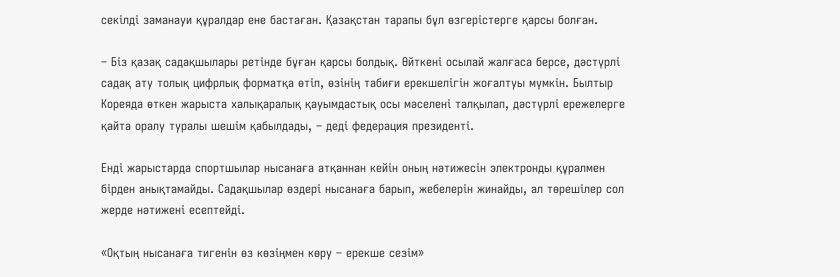секілді заманауи құралдар ене бастаған. Қазақстан тарапы бұл өзгерістерге қарсы болған.

– Біз қазақ садақшылары ретінде бұған қарсы болдық. Өйткені осылай жалғаса берсе, дәстүрлі садақ ату толық цифрлық форматқа өтіп, өзінің табиғи ерекшелігін жоғалтуы мүмкін. Былтыр Кореяда өткен жарыста халықаралық қауымдастық осы мәселені талқылап, дәстүрлі ережелерге қайта оралу туралы шешім қабылдады, – деді федерация президенті.

Енді жарыстарда спортшылар нысанаға атқаннан кейін оның нәтижесін электронды құралмен бірден анықтамайды. Садақшылар өздері нысанаға барып, жебелерін жинайды, ал төрешілер сол жерде нәтижені есептейді.

«Оқтың нысанаға тигенін өз көзіңмен көру – ерекше сезім»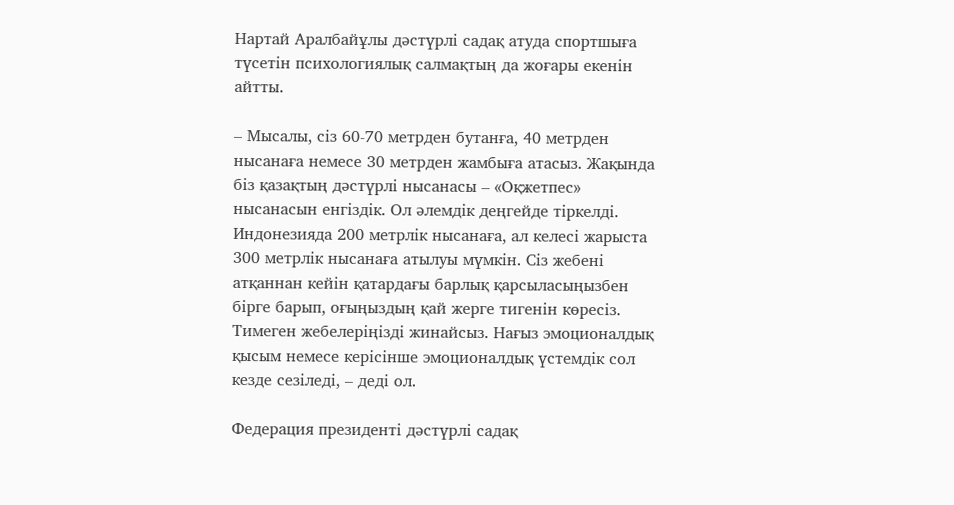Нартай Аралбайұлы дәстүрлі садақ атуда спортшыға түсетін психологиялық салмақтың да жоғары екенін айтты.

– Мысалы, сіз 60-70 метрден бутанға, 40 метрден нысанаға немесе 30 метрден жамбыға атасыз. Жақында біз қазақтың дәстүрлі нысанасы – «Оқжетпес» нысанасын енгіздік. Ол әлемдік деңгейде тіркелді. Индонезияда 200 метрлік нысанаға, ал келесі жарыста 300 метрлік нысанаға атылуы мүмкін. Сіз жебені атқаннан кейін қатардағы барлық қарсыласыңызбен бірге барып, оғыңыздың қай жерге тигенін көресіз. Тимеген жебелеріңізді жинайсыз. Нағыз эмоционалдық қысым немесе керісінше эмоционалдық үстемдік сол кезде сезіледі, – деді ол.

Федерация президенті дәстүрлі садақ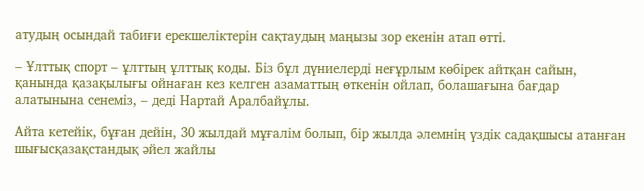атудың осындай табиғи ерекшеліктерін сақтаудың маңызы зор екенін атап өтті.

– Ұлттық спорт – ұлттың ұлттық коды. Біз бұл дүниелерді неғұрлым көбірек айтқан сайын, қанында қазақылығы ойнаған кез келген азаматтың өткенін ойлап, болашағына бағдар алатынына сенеміз, – деді Нартай Аралбайұлы.

Айта кетейік, бұған дейін, 30 жылдай мұғалім болып, бір жылда әлемнің үздік садақшысы атанған шығысқазақстандық әйел жайлы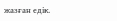жазған едік.